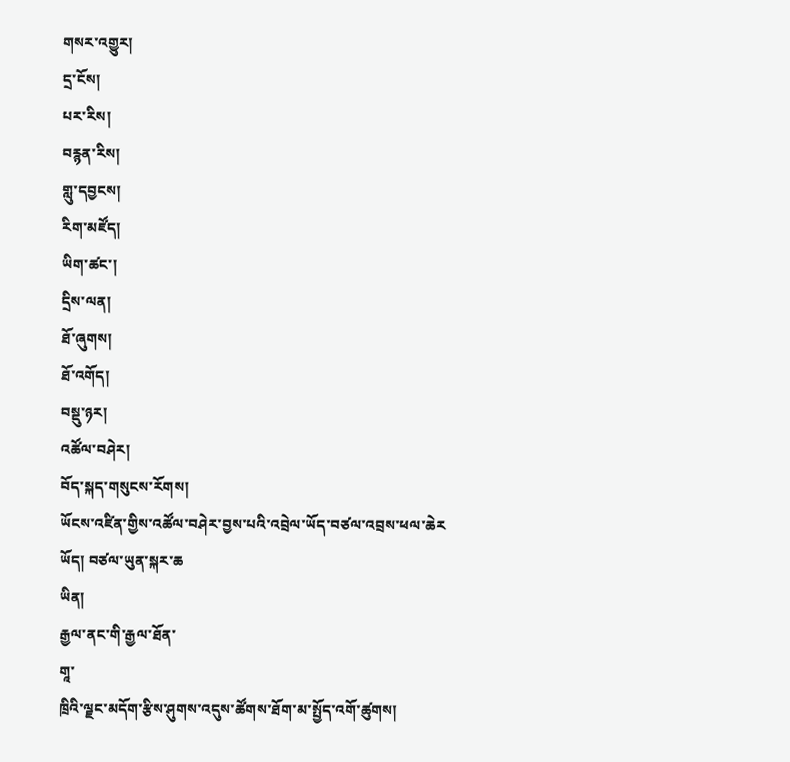གསར་འགྱུར།
དྲ་ངོས།
པར་རིས།
བརྙན་རིས།
གླུ་དབྱངས།
རིག་མཛོད།
ཡིག་ཚང་།
དྲིས་ལན།
ཐོ་ཞུགས།
ཐོ་འགོད།
བསྡུ་ཉར།
འཚོལ་བཤེར།
བོད་སྐད་གསུངས་རོགས།
ཡོངས་འཛིན་གྱིས་འཚོལ་བཤེར་བྱས་པའི་འབྲེལ་ཡོད་བཙལ་འབྲས་ཕལ་ཆེར
ཡོད། བཙལ་ཡུན་སྐར་ཆ
ཡིན།
རྒྱལ་ནང་གི་རྒྱལ་ཐོན་
གཱ་
ཁྲིའི་ལྗང་མདོག་རྩིས་ཤུགས་འདུས་ཚོགས་ཐོག་མ་སྤྱོད་འགོ་ཚུགས།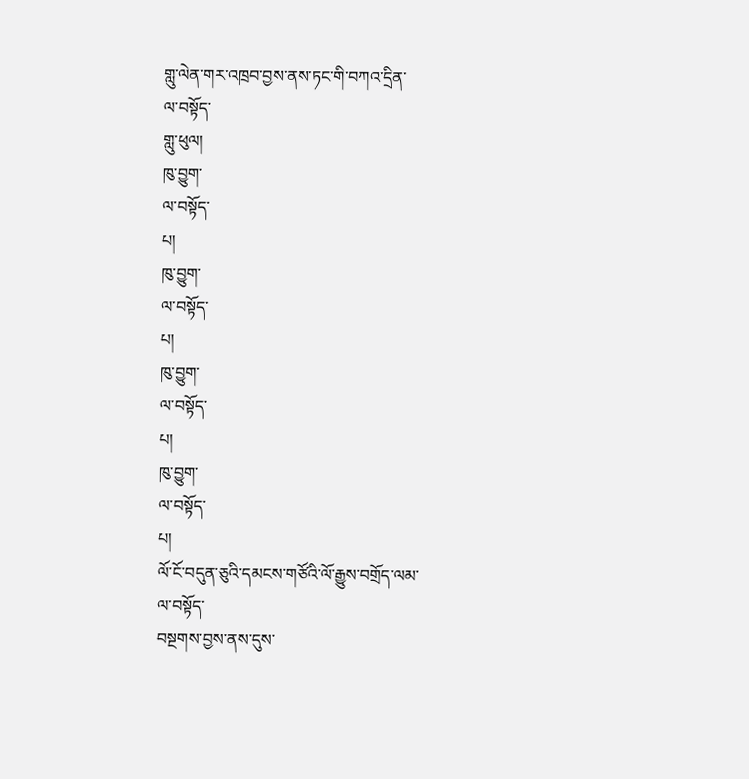གླུ་ལེན་གར་འཁྲབ་བྱས་ནས་ཏང་གི་བཀའ་དྲིན་
ལ་བསྟོད་
གླུ་ཕུལ།
ཁུ་བྱུག་
ལ་བསྟོད་
པ།
ཁུ་བྱུག་
ལ་བསྟོད་
པ།
ཁུ་བྱུག་
ལ་བསྟོད་
པ།
ཁུ་བྱུག་
ལ་བསྟོད་
པ།
ལོ་ངོ་བདུན་ཅུའི་དམངས་གཙོའི་ལོ་རྒྱུས་བགྲོད་ལམ་
ལ་བསྟོད་
བསྔགས་བྱས་ནས་དུས་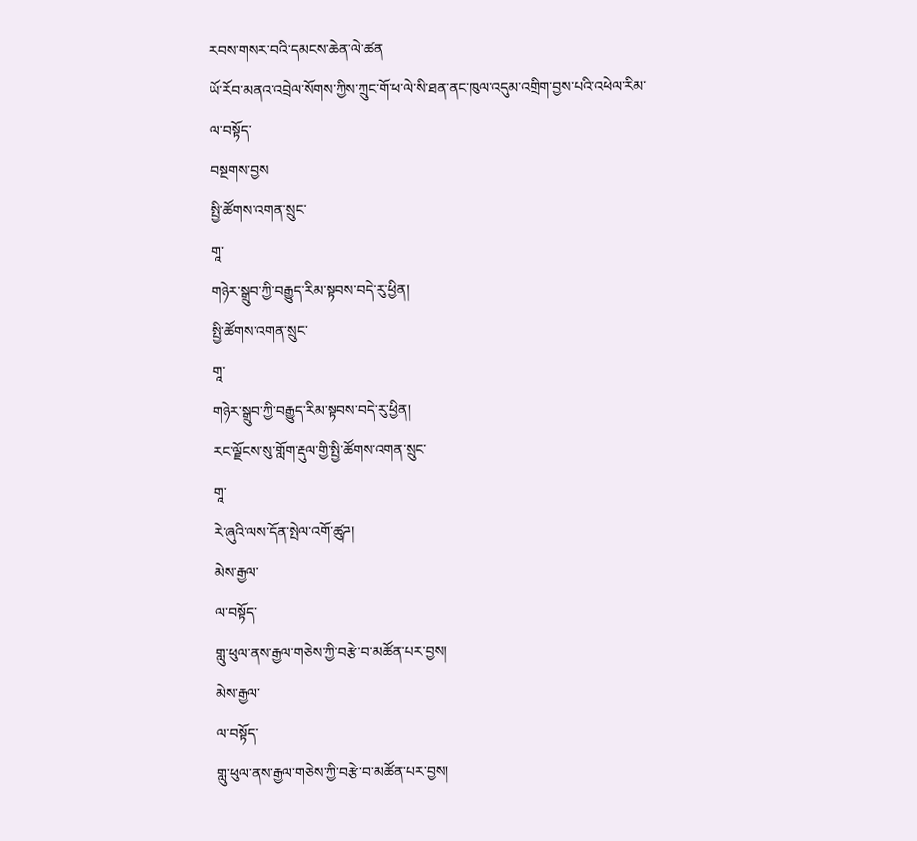རབས་གསར་བའི་དམངས་ཆེན་ལེ་ཚན
ཡོ་རོབ་མནའ་འབྲེལ་སོགས་ཀྱིས་ཀྲུང་གོ་ཕ་ལེ་སི་ཐན་ནང་ཁུལ་འདུམ་འགྲིག་བྱས་པའི་འཕེལ་རིམ་
ལ་བསྟོད་
བསྔགས་བྱས
སྤྱི་ཚོགས་འགན་སྲུང་
གཱ་
གཉེར་སྒྲུབ་ཀྱི་བརྒྱུད་རིམ་སྟབས་བདེ་རུ་ཕྱིན།
སྤྱི་ཚོགས་འགན་སྲུང་
གཱ་
གཉེར་སྒྲུབ་ཀྱི་བརྒྱུད་རིམ་སྟབས་བདེ་རུ་ཕྱིན།
རང་ལྗོངས་སུ་གློག་རྡུལ་གྱི་སྤྱི་ཚོགས་འགན་སྲུང་
གཱ་
རེ་ཞུའི་ལས་དོན་སྤེལ་འགོ་ཚུཌ།
མེས་རྒྱལ་
ལ་བསྟོད་
གླུ་ཕུལ་ནས་རྒྱལ་གཅེས་ཀྱི་བརྩེ་བ་མཚོན་པར་བྱས།
མེས་རྒྱལ་
ལ་བསྟོད་
གླུ་ཕུལ་ནས་རྒྱལ་གཅེས་ཀྱི་བརྩེ་བ་མཚོན་པར་བྱས།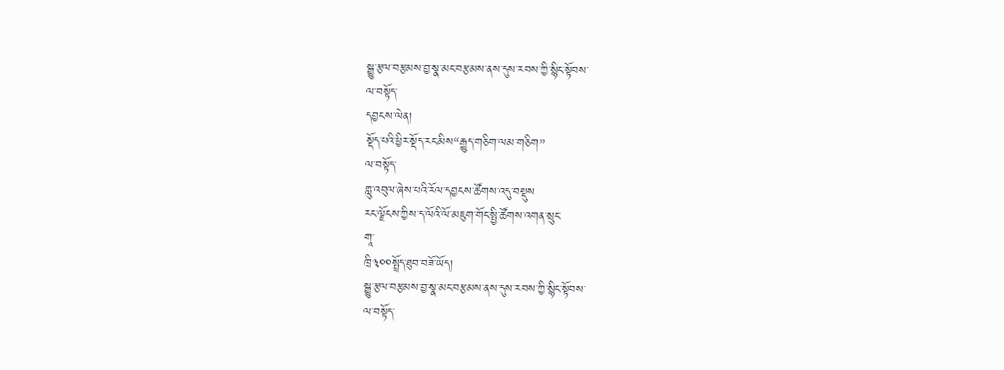སྒྱུ་རྩལ་བརྩམས་བྱ་སྣ་མང་བརྩམས་ནས་དུས་རབས་ཀྱི་སྙིང་སྟོབས་
ལ་བསྟོད་
དབྱངས་ལེན།
སྡོད་པའི་ཕྱིར་སྡོད་རང་མིས“རྒྱུད་གཅིག་ལམ་གཅིག”
ལ་བསྟོད་
གླུ་འབུལ་ཞེས་པའི་རོལ་དབྱངས་ཚོགས་འདུ་བསྡུས
རང་ལྗོངས་ཀྱིས་ད་ལོའི་ལོ་མཇུག་གོང་སྤྱི་ཚོགས་འགན་སྲུང་
གཱ་
ཁྲི༣༠༠སྤྲོད་ཐུབ་བཟོ་ཡོད།
སྒྱུ་རྩལ་བརྩམས་བྱ་སྣ་མང་བརྩམས་ནས་དུས་རབས་ཀྱི་སྙིང་སྟོབས་
ལ་བསྟོད་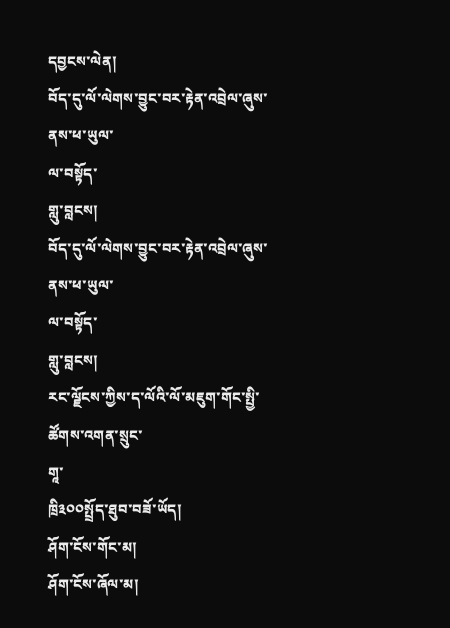དབྱངས་ལེན།
བོད་དུ་ལོ་ལེགས་བྱུང་བར་རྟེན་འབྲེལ་ཞུས་ནས་ཕ་ཡུལ་
ལ་བསྟོད་
གླུ་བླངས།
བོད་དུ་ལོ་ལེགས་བྱུང་བར་རྟེན་འབྲེལ་ཞུས་ནས་ཕ་ཡུལ་
ལ་བསྟོད་
གླུ་བླངས།
རང་ལྗོངས་ཀྱིས་ད་ལོའི་ལོ་མཇུག་གོང་སྤྱི་ཚོགས་འགན་སྲུང་
གཱ་
ཁྲི༣༠༠སྤྲོད་ཐུབ་བཟོ་ཡོད།
ཤོག་ངོས་གོང་མ།
ཤོག་ངོས་ཞོལ་མ།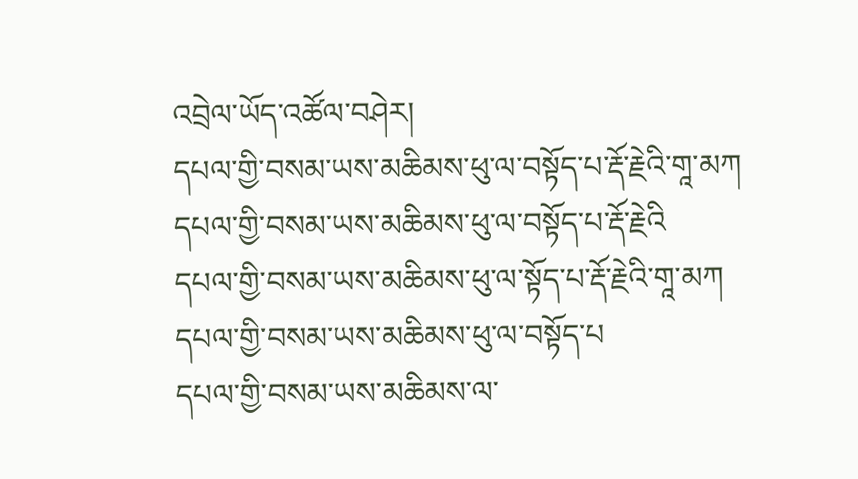འབྲེལ་ཡོད་འཚོལ་བཤེར།
དཔལ་གྱི་བསམ་ཡས་མཆིམས་ཕུ་ལ་བསྟོད་པ་རྡོ་རྗེའི་གཱ་མཀ
དཔལ་གྱི་བསམ་ཡས་མཆིམས་ཕུ་ལ་བསྟོད་པ་རྡོ་རྗེའི
དཔལ་གྱི་བསམ་ཡས་མཆིམས་ཕུ་ལ་སྟོད་པ་རྡོ་རྗེའི་གཱ་མཀ
དཔལ་གྱི་བསམ་ཡས་མཆིམས་ཕུ་ལ་བསྟོད་པ
དཔལ་གྱི་བསམ་ཡས་མཆིམས་ལ་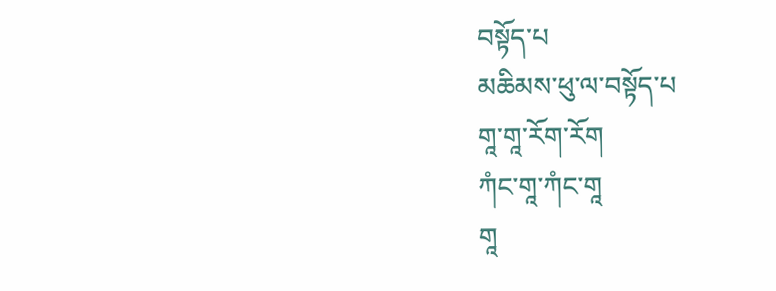བསྟོད་པ
མཆིམས་ཕུ་ལ་བསྟོད་པ
གཱ་གཱ་རོག་རོག
ཀཾང་གཱ་ཀཾང་གཱ
གཱ